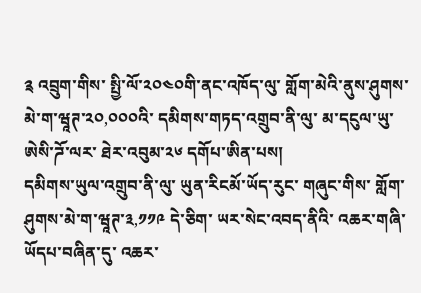༉ འབྲུག་གིས་ སྤྱི་ལོ་༢༠༤༠གི་ནང་འཁོད་ལུ་ གློག་མེའི་ནུས་ཤུགས་ མེ་ག་ཝཱཊ་༢༠,༠༠༠འི་ དམིགས་གཏད་འགྲུབ་ནི་ལུ་ མ་དངུལ་ཡུ་ཨེསི་ཌོ་ལར་ ཐེར་འབུམ་༢༦ དགོཔ་ཨིན་པས།
དམིགས་ཡུལ་འགྲུབ་ནི་ལུ་ ཡུན་རིངམོ་ཡོད་རུང་ གཞུང་གིས་ གློག་ཤུགས་མེ་ག་ཝཱཊ་༣,༡༡༩ དེ་ཅིག་ ཡར་སེང་འབད་ནིའི་ འཆར་གཞི་ཡོདཔ་བཞིན་དུ་ འཆར་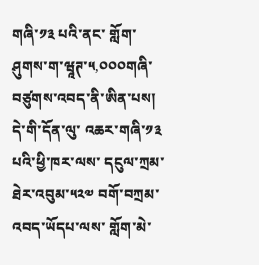གཞི་༡༣ པའི་ནང་ གློག་ཤུགས་ག་ཝཱཊ་༥,༠༠༠གཞི་བཙུགས་འབད་ནི་ཨིན་པས།
དེ་གི་དོན་ལུ་ འཆར་གཞི་༡༣ པའི་ཕྱི་ཁར་ལས་ དངུལ་ཀྲམ་ཐེར་འབུམ་༥༢༧ བགོ་བཀྲམ་འབད་ཡོདཔ་ལས་ གློག་མེ་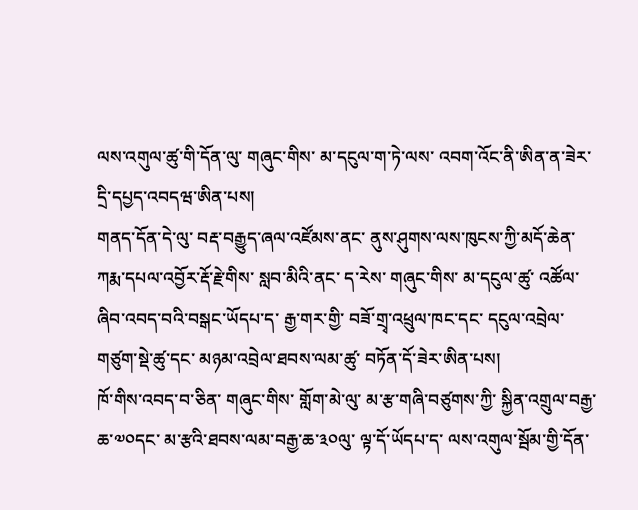ལས་འགུལ་ཚུ་གི་དོན་ལུ་ གཞུང་གིས་ མ་དངུལ་ག་ཏེ་ལས་ འབག་འོང་ནི་ཨིན་ན་ཟེར་ དྲི་དཔྱད་འབདཝ་ཨིན་པས།
གནད་དོན་དེ་ལུ་ བརྡ་བརྒྱུད་ཞལ་འཛོམས་ནང་ ནུས་ཤུགས་ལས་ཁུངས་ཀྱི་མདོ་ཆེན་ ཀརྨ་དཔལ་འབྱོར་རྡོ་རྗེ་གིས་ སླབ་མིའི་ནང་ ད་རེས་ གཞུང་གིས་ མ་དངུལ་ཚུ་ འཚོལ་ཞིབ་འབད་བའི་བསྒང་ཡོདཔ་ད་ རྒྱ་གར་གྱི་ བཟོ་གྲྭ་འཕྲུལ་ཁང་དང་ དངུལ་འབྲེལ་གཙུག་སྡེ་ཚུ་དང་ མཉམ་འབྲེལ་ཐབས་ལམ་ཚུ་ བཏོན་དོ་ཟེར་ཨིན་པས།
ཁོ་གིས་འབད་བ་ཅིན་ གཞུང་གིས་ གློག་མེ་ལུ་ མ་རྩ་གཞི་བཙུགས་ཀྱི་ སྐྱིན་འགྲུལ་བརྒྱ་ཆ་༧༠དང་ མ་རྩའི་ཐབས་ལམ་བརྒྱ་ཆ་༣༠ལུ་ ལྟ་དོ་ཡོདཔ་ད་ ལས་འགུལ་སྦོམ་གྱི་དོན་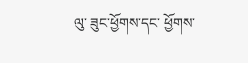ལུ་ ཟུང་ཕྱོགས་དང་ ཕྱོགས་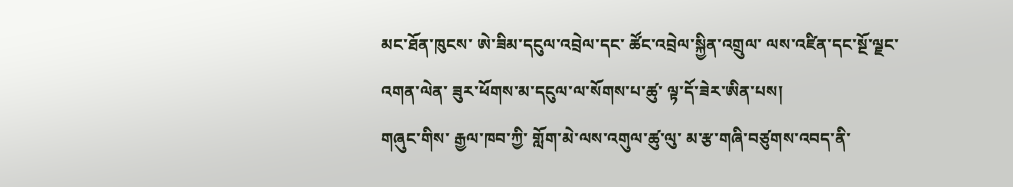མང་ཐོན་ཁུངས་ ཨེ་ཟིམ་དངུལ་འབྲེལ་དང་ ཚོང་འབྲེལ་སྐྱིན་འགྲུལ་ ལས་འཛིན་དང་སྔོ་ལྗང་འགན་ལེན་ ཟུར་ཕོགས་མ་དངུལ་ལ་སོགས་པ་ཚུ་ ལྟ་དོ་ཟེར་ཨིན་པས།
གཞུང་གིས་ རྒྱལ་ཁབ་ཀྱི་ གློག་མེ་ལས་འགུལ་ཚུ་ལུ་ མ་རྩ་གཞི་བཙུགས་འབད་ནི་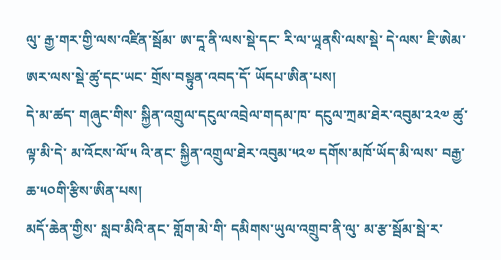ལུ་ རྒྱ་གར་གྱི་ལས་འཛིན་སྦོམ་ ཨ་དཱ་ནི་ལས་སྡེ་དང་ རི་ལ་ཡཱནསི་ལས་སྡེ་ དེ་ལས་ ཇི་ཨེམ་ཨར་ལས་སྡེ་ཚུ་དང་ཡང་ གྲོས་བསྟུན་འབད་དོ་ ཡོདཔ་ཨིན་པས།
དེ་མ་ཚད་ གཞུང་གིས་ སྐྱིན་འགྲུལ་དངུལ་འབྲེལ་གདམ་ཁ་ དངུལ་ཀྲམ་ཐེར་འབུམ་༢༢༧ ཚུ་ལྟ་མི་དེ་ མ་འོངས་ལོ་༥ འི་ནང་ སྐྱིན་འགྲུལ་ཐེར་འབུམ་༥༢༧ དགོས་མཁོ་ཡོད་མི་ལས་ བརྒྱ་ཆ་༥༠གི་རྩིས་ཨིན་པས།
མདོ་ཆེན་གྱིས་ སླབ་མིའི་ནང་ གློག་མེ་གི་ དམིགས་ཡུལ་འགྲུབ་ནི་ལུ་ མ་རྩ་སྦོམ་སྦེ་ར་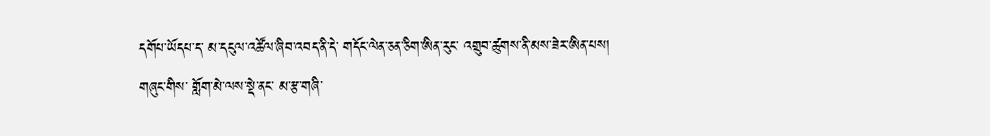དགོཔ་ཡོདཔ་ད་ མ་དངུལ་འཚོལ་ཞིབ་འབད་ནི་དེ་ གདོང་ལེན་ཅན་ཅིག་ཨིན་རུང་ འགྲུབ་ཚུགས་ནི་མས་ཟེར་ཨིན་པས།
གཞུང་གིས་ གློག་མེ་ལས་སྡེ་ནང་ མ་རྩ་གཞི་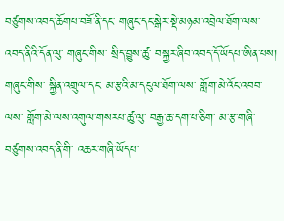བཙུགས་འབད་ཆོགཔ་བཟོ་ནི་དང་ གཞུང་དང་སྒེར་སྡེ་མཉམ་འབྲེལ་ཐོག་ལས་འབད་ནིའི་དོན་ལུ་ གཞུང་གིས་ སྲིད་བྱུས་ཚུ་ བསྐྱར་ཞིབ་འབད་དོ་ཡོདཔ་ཨིན་པས།
གཞུང་གིས་ སྐྱིན་འགྲུལ་དང་ མ་རྩའི་མ་དངུལ་ཐོག་ལས་ གློག་མེ་འོང་འབབ་ལས་ གློག་མེ་ལས་འགུལ་གསརཔ་ཚུ་ལུ་ བརྒྱ་ཆ་དག་པ་ཅིག་ མ་རྩ་གཞི་བཙུགས་འབད་ནི་གི་ འཆར་གཞི་ཡོདཔ་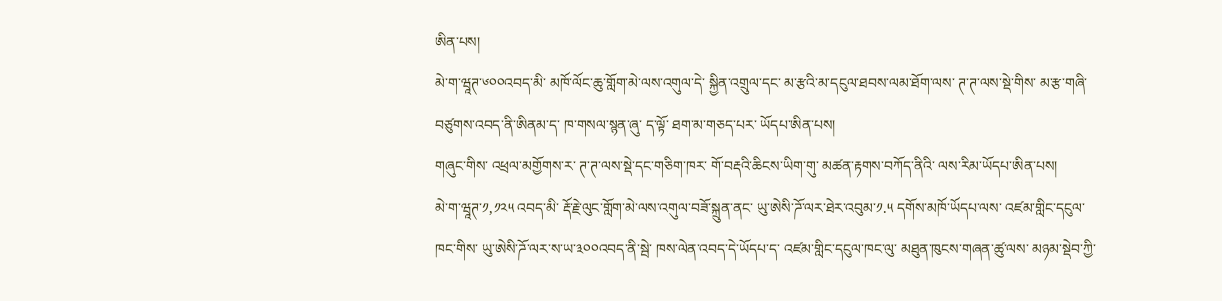ཨིན་པས།
མེ་ག་ཝཱཊ་༦༠༠འབད་མི་ མཁོ་ལོང་ཆུ་གློག་མེ་ལས་འགུལ་དེ་ སྐྱིན་འགྲུལ་དང་ མ་རྩའི་མ་དངུལ་ཐབས་ལམ་ཐོག་ལས་ ཊ་ཊ་ལས་སྡེ་གིས་ མ་རྩ་གཞི་བཙུགས་འབད་ནི་ཨིནམ་ད་ ཁ་གསལ་སྙན་ཞུ་ ད་ལྟོ་ ཐག་མ་གཅད་པར་ ཡོདཔ་ཨིན་པས།
གཞུང་གིས་ འཕྲལ་མགྱོགས་ར་ ཊ་ཊ་ལས་སྡེ་དང་གཅིག་ཁར་ གོ་བརྡའི་ཆིངས་ཡིག་གུ་ མཚན་རྟགས་བཀོད་ནིའི་ ལས་རིམ་ཡོདཔ་ཨིན་པས།
མེ་ག་ཝཱཊ་༡,༡༢༥ འབད་མི་ རྡོ་རྗེ་ལུང་གློག་མེ་ལས་འགུལ་བཟོ་སྐྲུན་ནང་ ཡུ་ཨེསི་ཌོ་ལར་ཐེར་འབུམ་༡.༥ དགོས་མཁོ་ཡོདཔ་ལས་ འཛམ་གླིང་དངུལ་ཁང་གིས་ ཡུ་ཨེསི་ཌོ་ལར་ས་ཡ་༣༠༠འབད་ནི་སྦེ་ ཁས་ལེན་འབད་དེ་ཡོདཔ་ད་ འཛམ་གླིང་དངུལ་ཁང་ལུ་ མཐུན་ཁུངས་གཞན་ཚུ་ལས་ མཉམ་སྡེབ་ཀྱི་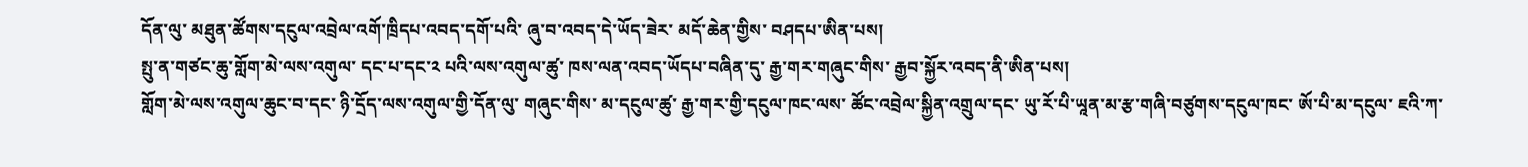དོན་ལུ་ མཐུན་ཚོགས་དངུལ་འབྲེལ་འགོ་ཁྲིདཔ་འབད་དགོ་པའི་ ཞུ་བ་འབད་དེ་ཡོད་ཟེར་ མདོ་ཆེན་གྱིས་ བཤདཔ་ཨིན་པས།
སྤུ་ན་གཙང་ཆུ་གློག་མེ་ལས་འགུལ་ དང་པ་དང་༢ པའི་ལས་འགུལ་ཚུ་ ཁས་ལན་འབད་ཡོདཔ་བཞིན་དུ་ རྒྱ་གར་གཞུང་གིས་ རྒྱབ་སྐྱོར་འབད་ནི་ཨིན་པས།
གློག་མེ་ལས་འགུལ་ཆུང་བ་དང་ ཉི་དྲོད་ལས་འགུལ་གྱི་དོན་ལུ་ གཞུང་གིས་ མ་དངུལ་ཚུ་ རྒྱ་གར་གྱི་དངུལ་ཁང་ལས་ ཚོང་འབྲེལ་སྐྱིན་འགྲུལ་དང་ ཡུ་རོ་པི་ཡཱན་མ་རྩ་གཞི་བཙུགས་དངུལ་ཁང་ ཨོ་པི་མ་དངུལ་ ཇའི་ཀ་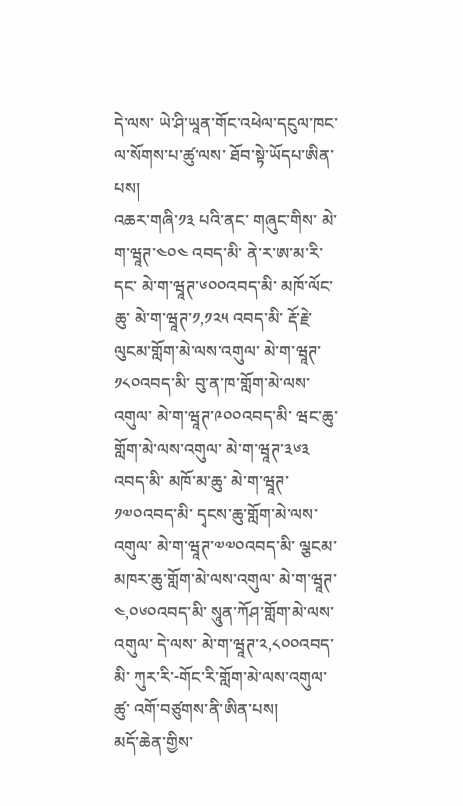དེ་ལས་ ཡེ་ཤི་ཡཱན་གོང་འཕེལ་དངུལ་ཁང་ལ་སོགས་པ་ཚུ་ལས་ ཐོབ་སྟེ་ཡོདཔ་ཨིན་པས།
འཆར་གཞི་༡༣ པའི་ནང་ གཞུང་གིས་ མེ་ག་ཝཱཊ་༤༠༤ འབད་མི་ ནེ་ར་ཨ་མ་རི་དང་ མེ་ག་ཝཱཊ་༦༠༠འབད་མི་ མཁོ་ལོང་ཆུ་ མེ་ག་ཝཱཊ་༡,༡༢༥ འབད་མི་ རྡོ་རྗེ་ལུངམ་གློག་མེ་ལས་འགུལ་ མེ་ག་ཝཱཊ་༡༨༠འབད་མི་ བུ་ན་ཁ་གློག་མེ་ལས་འགུལ་ མེ་ག་ཝཱཊ་༩༠༠འབད་མི་ ཝང་ཆུ་གློག་མེ་ལས་འགུལ་ མེ་ག་ཝཱཊ་༣༦༣ འབད་མི་ མཁོ་མ་ཆུ་ མེ་ག་ཝཱཊ་༡༧༠འབད་མི་ དྭངས་ཆུ་གློག་མེ་ལས་འགུལ་ མེ་ག་ཝཱཊ་༧༧༠འབད་མི་ ལྕངམ་མཁར་ཆུ་གློག་མེ་ལས་འགུལ་ མེ་ག་ཝཱཊ་༤,༠༦༠འབད་མི་ སཱུན་ཀོཤ་གློག་མེ་ལས་འགུལ་ དེ་ལས་ མེ་ག་ཝཱཊ་༢,༨༠༠འབད་མི་ ཀུར་རི་-གོང་རི་གློག་མེ་ལས་འགུལ་ཚུ་ འགོ་བཙུགས་ནི་ཨིན་པས།
མདོ་ཆེན་གྱིས་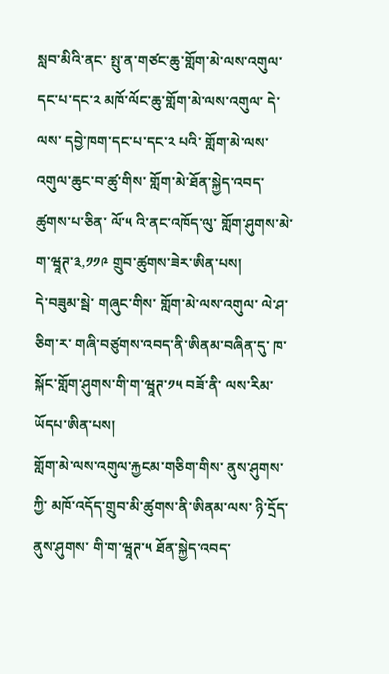སླབ་མིའི་ནང་ སྤུ་ན་གཙང་ཆུ་གློག་མེ་ལས་འགུལ་དང་པ་དང་༢ མཁོ་ལོང་ཆུ་གློག་མེ་ལས་འགུལ་ དེ་ལས་ དབྱེ་ཁག་དང་པ་དང་༢ པའི་ གློག་མེ་ལས་འགུལ་ཆུང་བ་ཚུ་གིས་ གློག་མེ་ཐོན་སྐྱེད་འབད་ཚུགས་པ་ཅིན་ ལོ་༥ འི་ནང་འཁོད་ལུ་ གློག་ཤུགས་མེ་ག་ཝཱཊ་༣,༡༡༩ གྲུབ་ཚུགས་ཟེར་ཨིན་པས།
དེ་བཟུམ་སྦེ་ གཞུང་གིས་ གློག་མེ་ལས་འགུལ་ ལེ་ཤ་ཅིག་ར་ གཞི་བཙུགས་འབད་ནི་ཨིནམ་བཞིན་དུ་ ཁ་སྐོང་གློག་ཤུགས་གི་ག་ཝཱཊ་༡༥ བཟོ་ནི་ ལས་རིམ་ཡོདཔ་ཨིན་པས།
གློག་མེ་ལས་འགུལ་རྐྱངམ་གཅིག་གིས་ ནུས་ཤུགས་ཀྱི་ མཁོ་འདོད་གྲུབ་མི་ཚུགས་ནི་ཨིནམ་ལས་ ཉི་དྲོད་ནུས་ཤུགས་ གི་ག་ཝཱཊ་༥ ཐོན་སྐྱེད་འབད་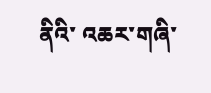ནིའི་ འཆར་གཞི་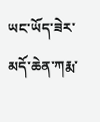ཡང་ཡོད་ཟེར་ མདོ་ཆེན་ཀརྨ་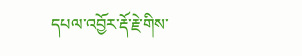དཔལ་འབྱོར་རྡོ་རྗེ་གིས་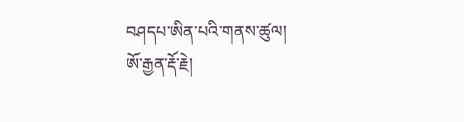བཤདཔ་ཨིན་པའི་གནས་ཚུལ།
ཨོ་རྒྱན་རྡོ་རྗེ།